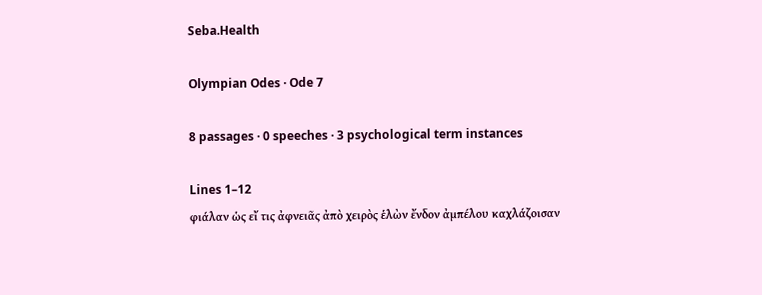Seba.Health

Olympian Odes · Ode 7

8 passages · 0 speeches · 3 psychological term instances

Lines 1–12
φιάλαν ὡς εἴ τις ἀφνειᾶς ἀπὸ χειρὸς ἑλὼν ἔνδον ἀμπέλου καχλάζοισαν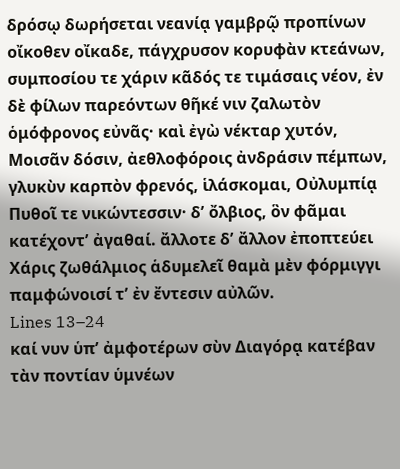δρόσῳ δωρήσεται νεανίᾳ γαμβρῷ προπίνων οἴκοθεν οἴκαδε, πάγχρυσον κορυφὰν κτεάνων, συμποσίου τε χάριν κᾶδός τε τιμάσαις νέον, ἐν δὲ φίλων παρεόντων θῆκέ νιν ζαλωτὸν ὁμόφρονος εὐνᾶς· καὶ ἐγὼ νέκταρ χυτόν, Μοισᾶν δόσιν, ἀεθλοφόροις ἀνδράσιν πέμπων, γλυκὺν καρπὸν φρενός, ἱλάσκομαι, Οὐλυμπίᾳ Πυθοῖ τε νικώντεσσιν· δʼ ὄλβιος, ὃν φᾶμαι κατέχοντʼ ἀγαθαί. ἄλλοτε δʼ ἄλλον ἐποπτεύει Χάρις ζωθάλμιος ἁδυμελεῖ θαμὰ μὲν φόρμιγγι παμφώνοισί τʼ ἐν ἔντεσιν αὐλῶν.
Lines 13–24
καί νυν ὑπʼ ἀμφοτέρων σὺν Διαγόρᾳ κατέβαν τὰν ποντίαν ὑμνέων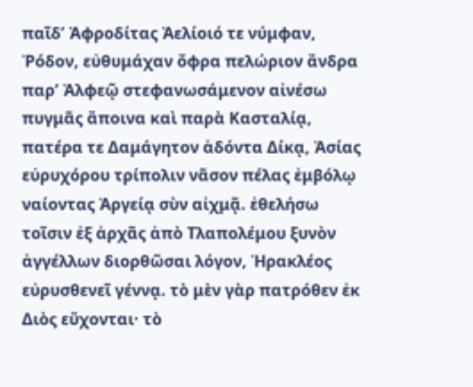παῖδʼ Ἀφροδίτας Ἀελίοιό τε νύμφαν, Ῥόδον, εὐθυμάχαν ὄφρα πελώριον ἄνδρα παρʼ Ἀλφεῷ στεφανωσάμενον αἰνέσω πυγμᾶς ἄποινα καὶ παρὰ Κασταλίᾳ, πατέρα τε Δαμάγητον ἁδόντα Δίκᾳ, Ἀσίας εὐρυχόρου τρίπολιν νᾶσον πέλας ἐμβόλῳ ναίοντας Ἀργείᾳ σὺν αἰχμᾷ. ἐθελήσω τοῖσιν ἐξ ἀρχᾶς ἀπὸ Τλαπολέμου ξυνὸν ἀγγέλλων διορθῶσαι λόγον, Ἡρακλέος εὐρυσθενεῖ γέννᾳ. τὸ μὲν γὰρ πατρόθεν ἐκ Διὸς εὔχονται· τὸ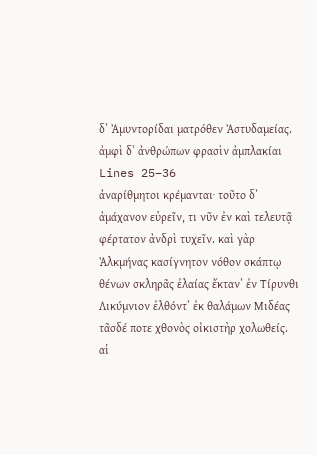δʼ Ἀμυντορίδαι ματρόθεν Ἀστυδαμείας. ἀμφὶ δʼ ἀνθρώπων φρασὶν ἀμπλακίαι
Lines 25–36
ἀναρίθμητοι κρέμανται· τοῦτο δʼ ἀμάχανον εὑρεῖν, τι νῦν ἐν καὶ τελευτᾷ φέρτατον ἀνδρὶ τυχεῖν. καὶ γὰρ Ἀλκμήνας κασίγνητον νόθον σκάπτῳ θένων σκληρᾶς ἐλαίας ἔκτανʼ ἐν Τίρυνθι Λικύμνιον ἐλθόντʼ ἐκ θαλάμων Μιδέας τᾶσδέ ποτε χθονὸς οἰκιστὴρ χολωθείς. αἱ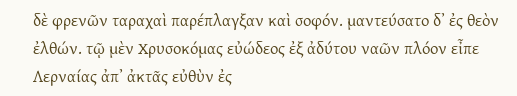δὲ φρενῶν ταραχαὶ παρέπλαγξαν καὶ σοφόν. μαντεύσατο δʼ ἐς θεὸν ἐλθών. τῷ μὲν Χρυσοκόμας εὐώδεος ἐξ ἀδύτου ναῶν πλόον εἶπε Λερναίας ἀπʼ ἀκτᾶς εὐθὺν ἐς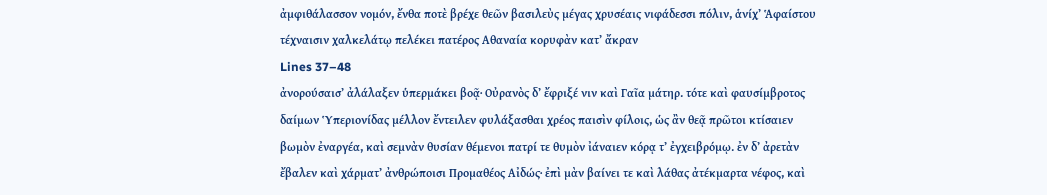ἀμφιθάλασσον νομόν, ἔνθα ποτὲ βρέχε θεῶν βασιλεὺς μέγας χρυσέαις νιφάδεσσι πόλιν, ἁνίχʼ Ἁφαίστου τέχναισιν χαλκελάτῳ πελέκει πατέρος Αθαναία κορυφὰν κατʼ ἄκραν
Lines 37–48
ἀνορούσαισʼ ἀλάλαξεν ὑπερμάκει βοᾷ· Οὐρανὸς δʼ ἔφριξέ νιν καὶ Γαῖα μάτηρ. τότε καὶ φαυσίμβροτος δαίμων Ὑπεριονίδας μέλλον ἔντειλεν φυλάξασθαι χρέος παισὶν φίλοις, ὡς ἂν θεᾷ πρῶτοι κτίσαιεν βωμὸν ἐναργέα, καὶ σεμνὰν θυσίαν θέμενοι πατρί τε θυμὸν ἰάναιεν κόρᾳ τʼ ἐγχειβρόμῳ. ἐν δʼ ἀρετὰν ἔβαλεν καὶ χάρματʼ ἀνθρώποισι Προμαθέος Αἰδώς· ἐπὶ μὰν βαίνει τε καὶ λάθας ἀτέκμαρτα νέφος, καὶ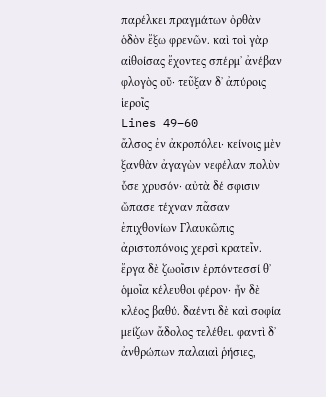παρέλκει πραγμάτων ὀρθὰν ὁδὸν ἔξω φρενῶν. καὶ τοὶ γὰρ αἰθοίσας ἔχοντες σπέρμʼ ἀνέβαν φλογὸς οὔ· τεῦξαν δʼ ἀπύροις ἱεροῖς
Lines 49–60
ἄλσος ἐν ἀκροπόλει· κείνοις μὲν ξανθὰν ἀγαγὼν νεφέλαν πολὺν ὗσε χρυσόν· αὐτὰ δέ σφισιν ὤπασε τέχναν πᾶσαν ἐπιχθονίων Γλαυκῶπις ἀριστοπόνοις χερσὶ κρατεῖν. ἔργα δὲ ζωοῖσιν ἑρπόντεσσί θʼ ὁμοῖα κέλευθοι φέρον· ἦν δὲ κλέος βαθύ. δαέντι δὲ καὶ σοφία μείζων ἄδολος τελέθει. φαντὶ δʼ ἀνθρώπων παλαιαὶ ῥήσιες,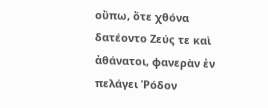οὔπω, ὅτε χθόνα δατέοντο Ζεύς τε καὶ ἀθάνατοι, φανερὰν ἐν πελάγει Ῥόδον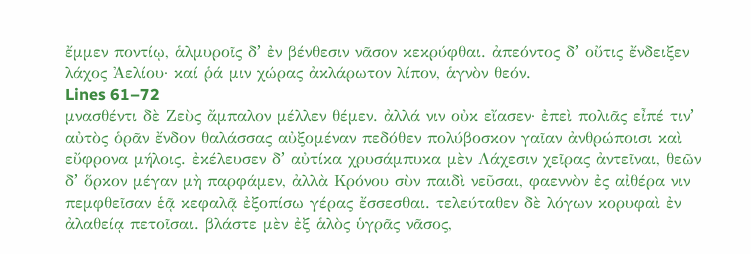ἔμμεν ποντίῳ, ἁλμυροῖς δʼ ἐν βένθεσιν νᾶσον κεκρύφθαι. ἀπεόντος δʼ οὔτις ἔνδειξεν λάχος Ἀελίου· καί ῥά μιν χώρας ἀκλάρωτον λίπον, ἁγνὸν θεόν.
Lines 61–72
μνασθέντι δὲ Ζεὺς ἄμπαλον μέλλεν θέμεν. ἀλλά νιν οὐκ εἴασεν· ἐπεὶ πολιᾶς εἶπέ τινʼ αὐτὸς ὁρᾶν ἔνδον θαλάσσας αὐξομέναν πεδόθεν πολύβοσκον γαῖαν ἀνθρώποισι καὶ εὔφρονα μήλοις. ἐκέλευσεν δʼ αὐτίκα χρυσάμπυκα μὲν Λάχεσιν χεῖρας ἀντεῖναι, θεῶν δʼ ὅρκον μέγαν μὴ παρφάμεν, ἀλλὰ Κρόνου σὺν παιδὶ νεῦσαι, φαεννὸν ἐς αἰθέρα νιν πεμφθεῖσαν ἑᾷ κεφαλᾷ ἐξοπίσω γέρας ἔσσεσθαι. τελεύταθεν δὲ λόγων κορυφαὶ ἐν ἀλαθείᾳ πετοῖσαι. βλάστε μὲν ἐξ ἁλὸς ὑγρᾶς νᾶσος,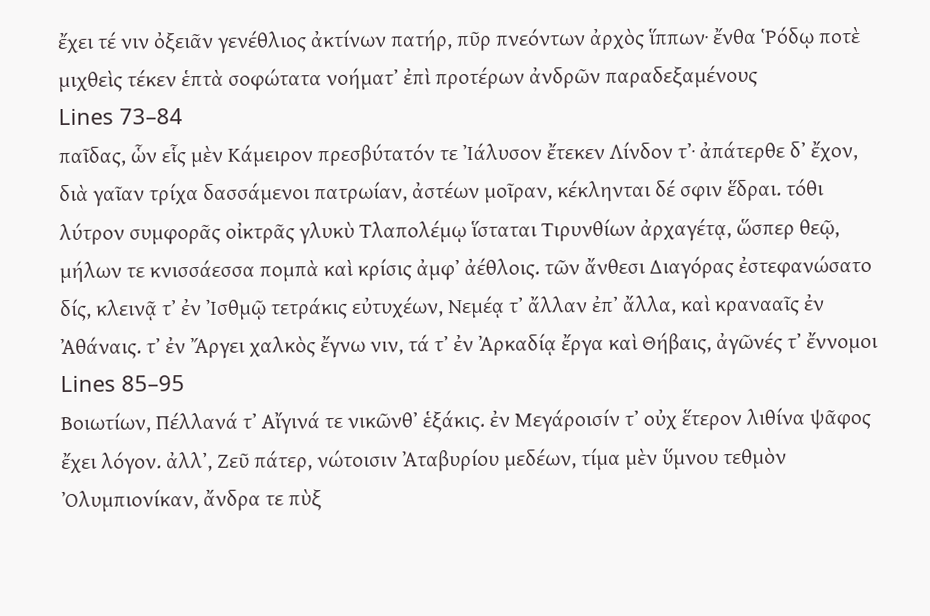ἔχει τέ νιν ὀξειᾶν γενέθλιος ἀκτίνων πατήρ, πῦρ πνεόντων ἀρχὸς ἵππων· ἔνθα Ῥόδῳ ποτὲ μιχθεὶς τέκεν ἑπτὰ σοφώτατα νοήματʼ ἐπὶ προτέρων ἀνδρῶν παραδεξαμένους
Lines 73–84
παῖδας, ὧν εἷς μὲν Κάμειρον πρεσβύτατόν τε Ἰάλυσον ἔτεκεν Λίνδον τʼ· ἀπάτερθε δʼ ἔχον, διὰ γαῖαν τρίχα δασσάμενοι πατρωίαν, ἀστέων μοῖραν, κέκληνται δέ σφιν ἕδραι. τόθι λύτρον συμφορᾶς οἰκτρᾶς γλυκὺ Τλαπολέμῳ ἵσταται Τιρυνθίων ἀρχαγέτᾳ, ὥσπερ θεῷ, μήλων τε κνισσάεσσα πομπὰ καὶ κρίσις ἀμφʼ ἀέθλοις. τῶν ἄνθεσι Διαγόρας ἐστεφανώσατο δίς, κλεινᾷ τʼ ἐν Ἰσθμῷ τετράκις εὐτυχέων, Νεμέᾳ τʼ ἄλλαν ἐπʼ ἄλλα, καὶ κρανααῖς ἐν Ἀθάναις. τʼ ἐν Ἄργει χαλκὸς ἔγνω νιν, τά τʼ ἐν Ἀρκαδίᾳ ἔργα καὶ Θήβαις, ἀγῶνές τʼ ἔννομοι
Lines 85–95
Βοιωτίων, Πέλλανά τʼ Αἴγινά τε νικῶνθʼ ἑξάκις. ἐν Μεγάροισίν τʼ οὐχ ἕτερον λιθίνα ψᾶφος ἔχει λόγον. ἀλλʼ, Ζεῦ πάτερ, νώτοισιν Ἀταβυρίου μεδέων, τίμα μὲν ὕμνου τεθμὸν Ὀλυμπιονίκαν, ἄνδρα τε πὺξ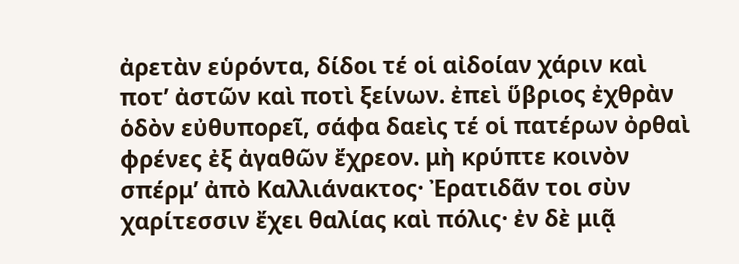ἀρετὰν εὑρόντα, δίδοι τέ οἱ αἰδοίαν χάριν καὶ ποτʼ ἀστῶν καὶ ποτὶ ξείνων. ἐπεὶ ὕβριος ἐχθρὰν ὁδὸν εὐθυπορεῖ, σάφα δαεὶς τέ οἱ πατέρων ὀρθαὶ φρένες ἐξ ἀγαθῶν ἔχρεον. μὴ κρύπτε κοινὸν σπέρμʼ ἀπὸ Καλλιάνακτος· Ἐρατιδᾶν τοι σὺν χαρίτεσσιν ἔχει θαλίας καὶ πόλις· ἐν δὲ μιᾷ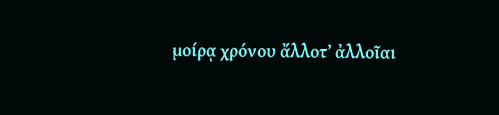μοίρᾳ χρόνου ἄλλοτʼ ἀλλοῖαι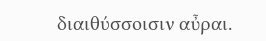διαιθύσσοισιν αὖραι.